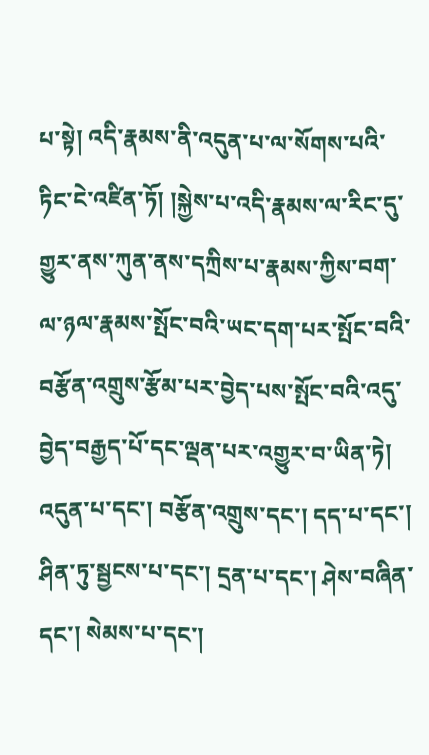པ་སྟེ། འདི་རྣམས་ནི་འདུན་པ་ལ་སོགས་པའི་ཏིང་ངེ་འཛིན་ཏོ། །སྐྱེས་པ་འདི་རྣམས་ལ་རིང་དུ་གྱུར་ནས་ཀུན་ནས་དཀྲིས་པ་རྣམས་ཀྱིས་བག་ལ་ཉལ་རྣམས་སྤོང་བའི་ཡང་དག་པར་སྤོང་བའི་བརྩོན་འགྲུས་རྩོམ་པར་བྱེད་པས་སྤོང་བའི་འདུ་བྱེད་བརྒྱད་པོ་དང་ལྡན་པར་འགྱུར་བ་ཡིན་ཏེ། འདུན་པ་དང་། བརྩོན་འགྲུས་དང་། དད་པ་དང་། ཤིན་ཏུ་སྦྱངས་པ་དང་། དྲན་པ་དང་། ཤེས་བཞིན་དང་། སེམས་པ་དང་།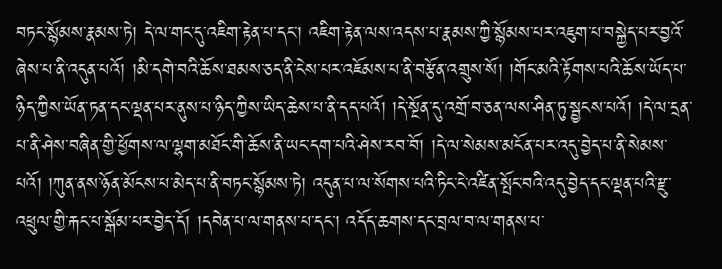བཏང་སྙོམས་རྣམས་ཏེ། དེ་ལ་གང་དུ་འཇིག་རྟེན་པ་དང་། འཇིག་རྟེན་ལས་འདས་པ་རྣམས་ཀྱི་སྙོམས་པར་འཇུག་པ་བསྐྱེད་པར་བྱའོ་ཞེས་པ་ནི་འདུན་པའོ། །མི་དགེ་བའི་ཆོས་ཐམས་ཅད་ནི་ངེས་པར་འཇོམས་པ་ནི་བརྩོན་འགྲུས་སོ། །གོང་མའི་རྟོགས་པའི་ཆོས་ཡོད་པ་ཉིད་ཀྱིས་ཡོན་ཏན་དང་ལྡན་པར་ནུས་པ་ཉིད་ཀྱིས་ཡིད་ཆེས་པ་ནི་དད་པའོ། །དེ་སྔོན་དུ་འགྲོ་བ་ཅན་ལས་ཤིན་ཏུ་སྦྱངས་པའོ། །དེ་ལ་དྲན་པ་ནི་ཤེས་བཞིན་གྱི་ཕྱོགས་ལ་ལྷག་མཐོང་གི་ཆོས་ནི་ཡང་དག་པའི་ཤེས་རབ་བོ། །དེ་ལ་སེམས་མངོན་པར་འདུ་བྱེད་པ་ནི་སེམས་པའོ། །ཀུན་ནས་ཉོན་མོངས་པ་མེད་པ་ནི་བཏང་སྙོམས་ཏེ། འདུན་པ་ལ་སོགས་པའི་ཏིང་ངེ་འཛིན་སྤོང་བའི་འདུ་བྱེད་དང་ལྡན་པའི་རྫུ་འཕྲུལ་གྱི་རྐང་པ་སྒོམ་པར་བྱེད་དོ། །དབེན་པ་ལ་གནས་པ་དང་། འདོད་ཆགས་དང་བྲལ་བ་ལ་གནས་པ་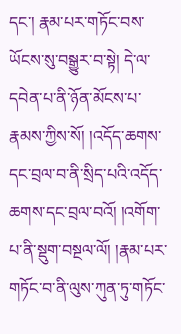དང་། རྣམ་པར་གཏོང་བས་ཡོངས་སུ་བསྒྱུར་བ་སྟེ། དེ་ལ་དབེན་པ་ནི་ཉོན་མོངས་པ་རྣམས་ཀྱིས་སོ། །འདོད་ཆགས་དང་བྲལ་བ་ནི་སྲིད་པའི་འདོད་ཆགས་དང་བྲལ་བའོ། །འགོག་པ་ནི་སྡུག་བསྔལ་ལོ། །རྣམ་པར་གཏོང་བ་ནི་ལུས་ཀུན་ཏུ་གཏོང་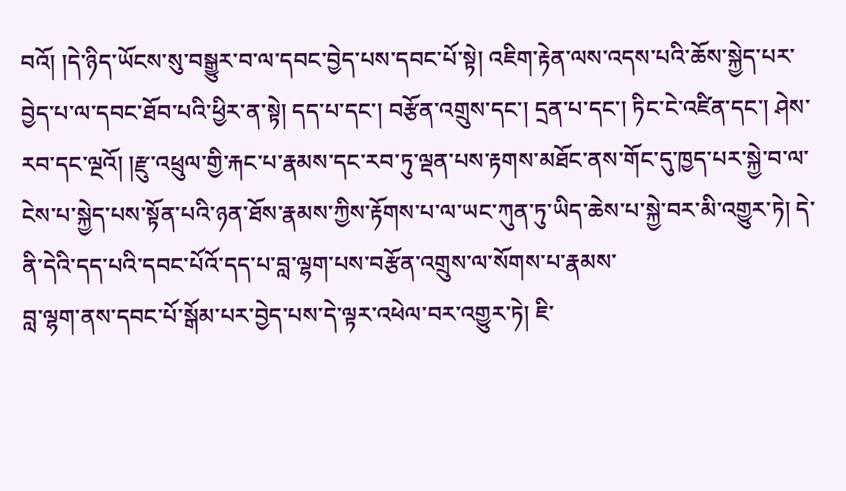བའོ། །དེ་ཉིད་ཡོངས་སུ་བསྒྱུར་བ་ལ་དབང་བྱེད་པས་དབང་པོ་སྟེ། འཇིག་རྟེན་ལས་འདས་པའི་ཆོས་སྐྱེད་པར་བྱེད་པ་ལ་དབང་ཐོབ་པའི་ཕྱིར་ན་སྟེ། དད་པ་དང་། བརྩོན་འགྲུས་དང་། དྲན་པ་དང་། ཏིང་ངེ་འཛིན་དང་། ཤེས་རབ་དང་ལྔའོ། །རྫུ་འཕྲུལ་གྱི་རྐང་པ་རྣམས་དང་རབ་ཏུ་ལྡན་པས་རྟགས་མཐོང་ནས་གོང་དུ་ཁྱད་པར་སྐྱེ་བ་ལ་ངེས་པ་སྐྱེད་པས་སྟོན་པའི་ཉན་ཐོས་རྣམས་ཀྱིས་རྟོགས་པ་ལ་ཡང་ཀུན་ཏུ་ཡིད་ཆེས་པ་སྐྱེ་བར་མི་འགྱུར་ཏེ། དེ་ནི་དེའི་དད་པའི་དབང་པོའོ་དད་པ་བླ་ལྷག་པས་བརྩོན་འགྲུས་ལ་སོགས་པ་རྣམས་
བླ་ལྷག་ནས་དབང་པོ་སྒོམ་པར་བྱེད་པས་དེ་ལྟར་འཕེལ་བར་འགྱུར་ཏེ། ཇི་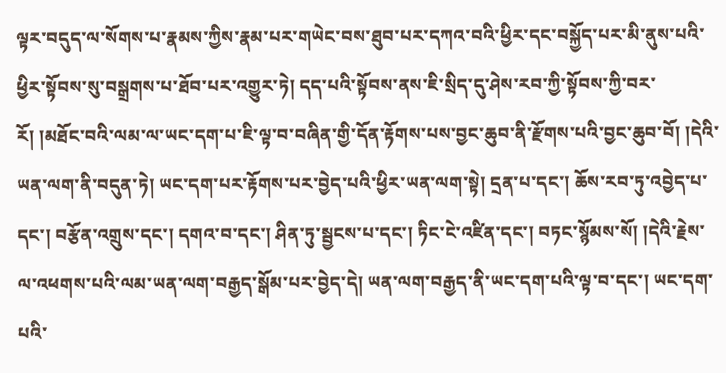ལྟར་བདུད་ལ་སོགས་པ་རྣམས་ཀྱིས་རྣམ་པར་གཡེང་བས་ཐུབ་པར་དཀའ་བའི་ཕྱིར་དང་བསྐྱོད་པར་མི་ནུས་པའི་ཕྱིར་སྟོབས་སུ་བསྒྲགས་པ་ཐོབ་པར་འགྱུར་ཏེ། དད་པའི་སྟོབས་ནས་ཇི་སྲིད་དུ་ཤེས་རབ་ཀྱི་སྟོབས་ཀྱི་བར་རོ། །མཐོང་བའི་ལམ་ལ་ཡང་དག་པ་ཇི་ལྟ་བ་བཞིན་གྱི་དོན་རྟོགས་པས་བྱང་ཆུབ་ནི་རྫོགས་པའི་བྱང་ཆུབ་བོ། །དེའི་ཡན་ལག་ནི་བདུན་ཏེ། ཡང་དག་པར་རྟོགས་པར་བྱེད་པའི་ཕྱིར་ཡན་ལག་སྟེ། དྲན་པ་དང་། ཆོས་རབ་ཏུ་འབྱེད་པ་དང་། བརྩོན་འགྲུས་དང་། དགའ་བ་དང་། ཤིན་ཏུ་སྦྱངས་པ་དང་། ཏིང་ངེ་འཛིན་དང་། བཏང་སྙོམས་སོ། །དེའི་རྗེས་ལ་འཕགས་པའི་ལམ་ཡན་ལག་བརྒྱད་སྒོམ་པར་བྱེད་དེ། ཡན་ལག་བརྒྱད་ནི་ཡང་དག་པའི་ལྟ་བ་དང་། ཡང་དག་པའི་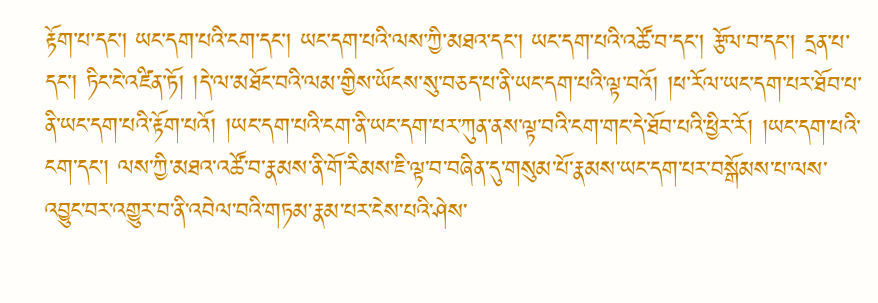རྟོག་པ་དང་། ཡང་དག་པའི་ངག་དང་། ཡང་དག་པའི་ལས་ཀྱི་མཐའ་དང་། ཡང་དག་པའི་འཚོ་བ་དང་། རྩོལ་བ་དང་། དྲན་པ་དང་། ཏིང་ངེ་འཛིན་ཏོ། །དེ་ལ་མཐོང་བའི་ལམ་གྱིས་ཡོངས་སུ་བཅད་པ་ནི་ཡང་དག་པའི་ལྟ་བའོ། །ཕ་རོལ་ཡང་དག་པར་ཐོབ་པ་ནི་ཡང་དག་པའི་རྟོག་པའོ། །ཡང་དག་པའི་ངག་ནི་ཡང་དག་པར་ཀུན་ནས་ལྟ་བའི་ངག་གང་དེ་ཐོབ་པའི་ཕྱིར་རོ། །ཡང་དག་པའི་ངག་དང་། ལས་ཀྱི་མཐའ་འཚོ་བ་རྣམས་ནི་གོ་རིམས་ཇི་ལྟ་བ་བཞིན་དུ་གསུམ་པོ་རྣམས་ཡང་དག་པར་བསྒོམས་པ་ལས་འབྱུང་བར་འགྱུར་བ་ནི་འབེལ་བའི་གཏམ་རྣམ་པར་ངེས་པའི་ཤེས་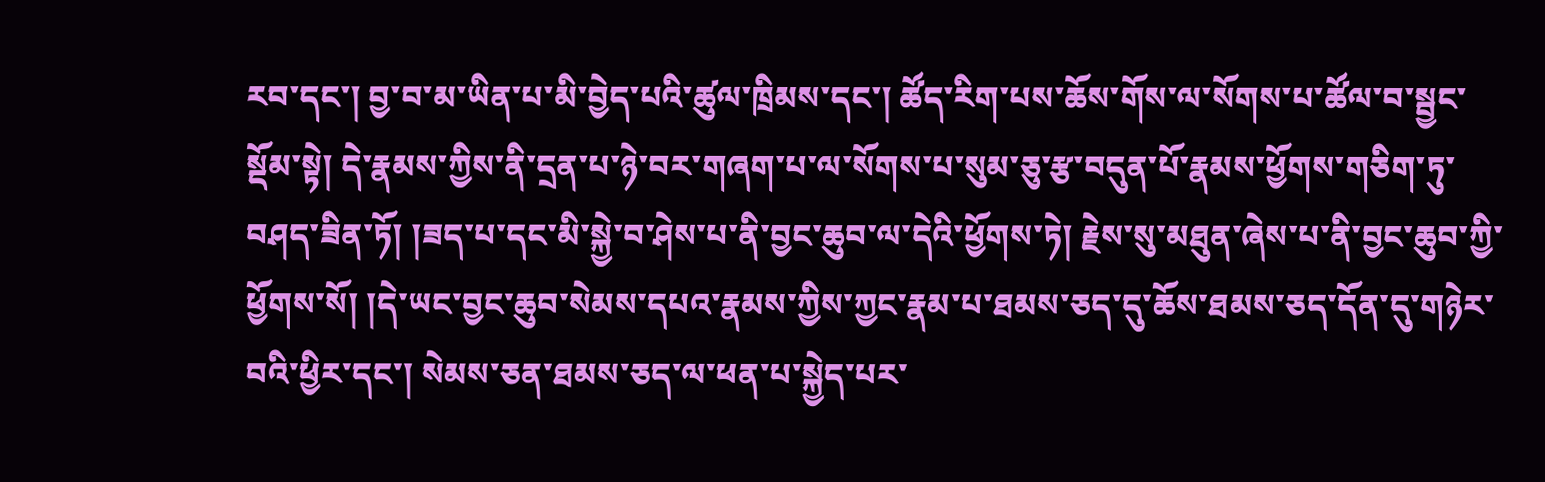རབ་དང་། བྱ་བ་མ་ཡིན་པ་མི་བྱེད་པའི་ཚུལ་ཁྲིམས་དང་། ཚོད་རིག་པས་ཆོས་གོས་ལ་སོགས་པ་ཚོལ་བ་སྦྱང་སྡོམ་སྟེ། དེ་རྣམས་ཀྱིས་ནི་དྲན་པ་ཉེ་བར་གཞག་པ་ལ་སོགས་པ་སུམ་ཅུ་རྩ་བདུན་པོ་རྣམས་ཕྱོགས་གཅིག་ཏུ་བཤད་ཟིན་ཏོ། །ཟད་པ་དང་མི་སྐྱེ་བ་ཤེས་པ་ནི་བྱང་ཆུབ་ལ་དེའི་ཕྱོགས་ཏེ། རྗེས་སུ་མཐུན་ཞེས་པ་ནི་བྱང་ཆུབ་ཀྱི་ཕྱོགས་སོ། །དེ་ཡང་བྱང་ཆུབ་སེམས་དཔའ་རྣམས་ཀྱིས་ཀྱང་རྣམ་པ་ཐམས་ཅད་དུ་ཆོས་ཐམས་ཅད་དོན་དུ་གཉེར་བའི་ཕྱིར་དང་། སེམས་ཅན་ཐམས་ཅད་ལ་ཕན་པ་སྐྱེད་པར་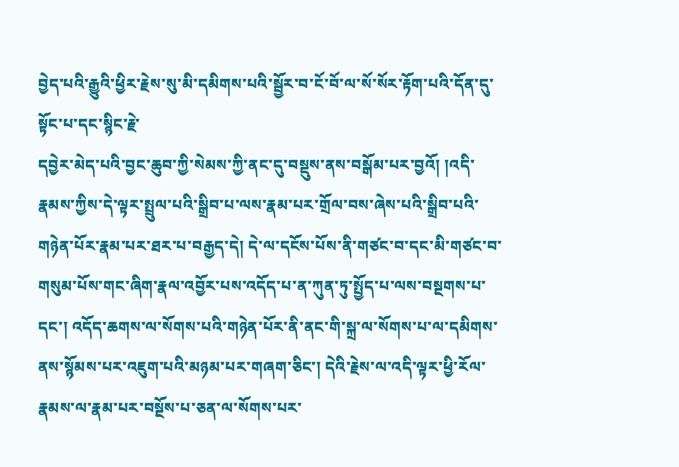བྱེད་པའི་རྒྱུའི་ཕྱིར་རྗེས་སུ་མི་དམིགས་པའི་སྦྱོར་བ་ངོ་བོ་ལ་སོ་སོར་རྟོག་པའི་དོན་དུ་སྟོང་པ་དང་སྙིང་རྗེ་
དབྱེར་མེད་པའི་བྱང་ཆུབ་ཀྱི་སེམས་ཀྱི་ནང་དུ་བསྡུས་ནས་བསྒོམ་པར་བྱའོ། །འདི་རྣམས་ཀྱིས་དེ་ལྟར་སྤྲུལ་པའི་སྒྲིབ་པ་ལས་རྣམ་པར་གྲོལ་བས་ཞེས་པའི་སྒྲིབ་པའི་གཉེན་པོར་རྣམ་པར་ཐར་པ་བརྒྱད་དེ། དེ་ལ་དངོས་པོས་ནི་གཙང་བ་དང་མི་གཙང་བ་གསུམ་པོས་གང་ཞིག་རྣལ་འབྱོར་པས་འདོད་པ་ན་ཀུན་ཏུ་སྤྱོད་པ་ལས་བསྔགས་པ་དང་། འདོད་ཆགས་ལ་སོགས་པའི་གཉེན་པོར་ནི་ནང་གི་སྐྲ་ལ་སོགས་པ་ལ་དམིགས་ནས་སྙོམས་པར་འཇུག་པའི་མཉམ་པར་གཞག་ཅིང་། དེའི་རྗེས་ལ་འདི་ལྟར་ཕྱི་རོལ་རྣམས་ལ་རྣམ་པར་བསྔོས་པ་ཅན་ལ་སོགས་པར་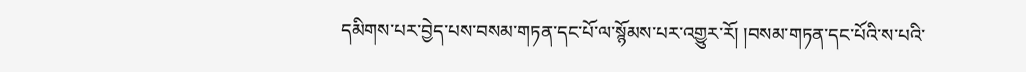དམིགས་པར་བྱེད་པས་བསམ་གཏན་དང་པོ་ལ་སྙོམས་པར་འགྱུར་རོ། །བསམ་གཏན་དང་པོའི་ས་པའི་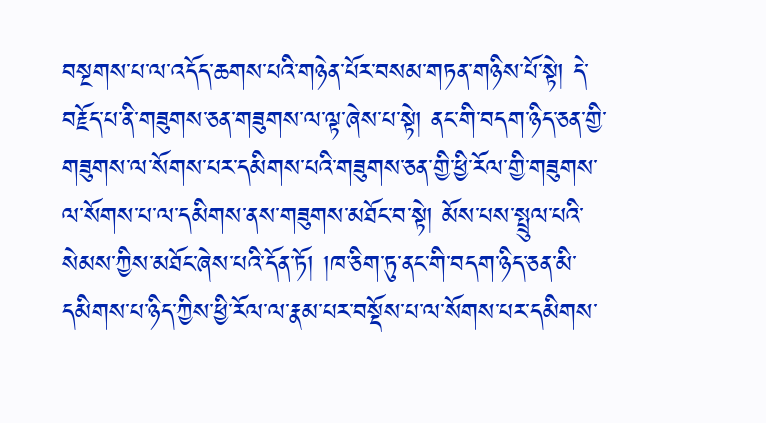བསྔགས་པ་ལ་འདོད་ཆགས་པའི་གཉེན་པོར་བསམ་གཏན་གཉིས་པོ་སྟེ། དེ་བརྗོད་པ་ནི་གཟུགས་ཅན་གཟུགས་ལ་ལྟ་ཞེས་པ་སྟེ། ནང་གི་བདག་ཉིད་ཅན་གྱི་གཟུགས་ལ་སོགས་པར་དམིགས་པའི་གཟུགས་ཅན་གྱི་ཕྱི་རོལ་གྱི་གཟུགས་ལ་སོགས་པ་ལ་དམིགས་ནས་གཟུགས་མཐོང་བ་སྟེ། མོས་པས་སྤྲུལ་པའི་སེམས་ཀྱིས་མཐོང་ཞེས་པའི་དོན་ཏོ། །ཁ་ཅིག་ཏུ་ནང་གི་བདག་ཉིད་ཅན་མི་དམིགས་པ་ཉིད་ཀྱིས་ཕྱི་རོལ་ལ་རྣམ་པར་བསྡོས་པ་ལ་སོགས་པར་དམིགས་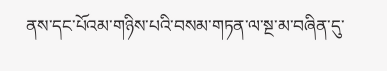ནས་དང་པོའམ་གཉིས་པའི་བསམ་གཏན་ལ་སྔ་མ་བཞིན་དུ་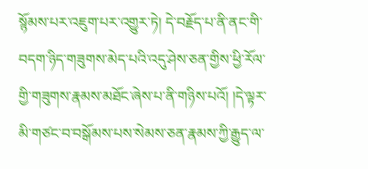སྙོམས་པར་འཇུག་པར་འགྱུར་ཏེ། དེ་བརྗོད་པ་ནི་ནང་གི་བདག་ཉིད་གཟུགས་མེད་པའི་འདུ་ཤེས་ཅན་གྱིས་ཕྱི་རོལ་གྱི་གཟུགས་རྣམས་མཐོང་ཞེས་པ་ནི་གཉིས་པའོ། །དེ་ལྟར་མི་གཙང་བ་བསྒོམས་པས་སེམས་ཅན་རྣམས་ཀྱི་རྒྱུད་ལ་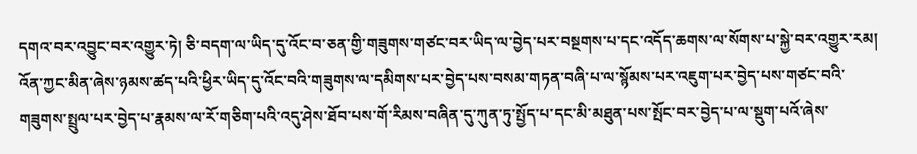དགའ་བར་འབྱུང་བར་འགྱུར་ཏེ། ཅི་བདག་ལ་ཡིད་དུ་འོང་བ་ཅན་གྱི་གཟུགས་གཙང་བར་ཡིད་ལ་བྱེད་པར་བསྔགས་པ་དང་འདོད་ཆགས་ལ་སོགས་པ་སྐྱེ་བར་འགྱུར་རམ། འོན་ཀྱང་མིན་ཞེས་ཉམས་ཚད་པའི་ཕྱིར་ཡིད་དུ་འོང་བའི་གཟུགས་ལ་དམིགས་པར་བྱེད་པས་བསམ་གཏན་བཞི་པ་ལ་སྙོམས་པར་འཇུག་པར་བྱེད་པས་གཙང་བའི་གཟུགས་སྤྲུལ་པར་བྱེད་པ་རྣམས་ལ་རོ་གཅིག་པའི་འདུ་ཤེས་ཐོབ་པས་གོ་རིམས་བཞིན་དུ་ཀུན་ཏུ་སྤྱོད་པ་དང་མི་མཐུན་པས་སྤོང་བར་བྱེད་པ་ལ་སྡུག་པའོ་ཞེས་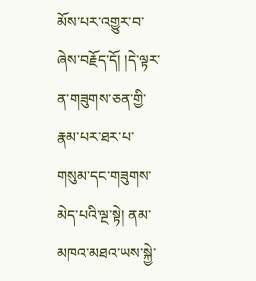མོས་པར་འགྱུར་བ་
ཞེས་བརྗོད་དོ། །དེ་ལྟར་ན་གཟུགས་ཅན་གྱི་རྣམ་པར་ཐར་པ་གསུམ་དང་གཟུགས་མེད་པའི་ལྔ་སྟེ། ནམ་མཁའ་མཐའ་ཡས་སྐྱེ་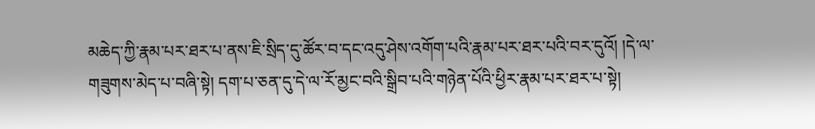མཆེད་ཀྱི་རྣམ་པར་ཐར་པ་ནས་ཇི་སྲིད་དུ་ཚོར་བ་དང་འདུ་ཤེས་འགོག་པའི་རྣམ་པར་ཐར་པའི་བར་དུའོ། །དེ་ལ་གཟུགས་མེད་པ་བཞི་སྟེ། དག་པ་ཅན་དུ་དེ་ལ་རོ་མྱང་བའི་སྒྲིབ་པའི་གཉེན་པོའི་ཕྱིར་རྣམ་པར་ཐར་པ་སྟེ།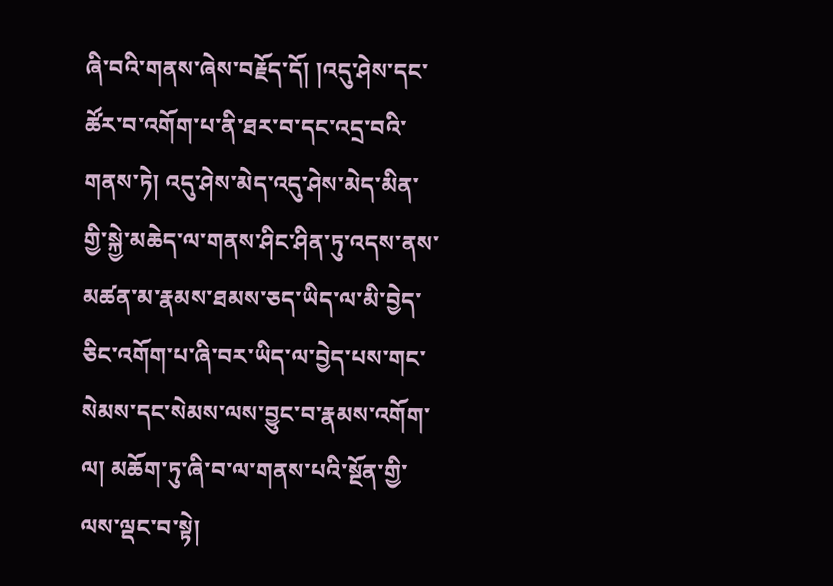ཞི་བའི་གནས་ཞེས་བརྗོད་དོ། །འདུ་ཤེས་དང་ཚོར་བ་འགོག་པ་ནི་ཐར་བ་དང་འདྲ་བའི་གནས་ཏེ། འདུ་ཤེས་མེད་འདུ་ཤེས་མེད་མིན་གྱི་སྐྱེ་མཆེད་ལ་གནས་ཤིང་ཤིན་ཏུ་འདས་ནས་མཚན་མ་རྣམས་ཐམས་ཅད་ཡིད་ལ་མི་བྱེད་ཅིང་འགོག་པ་ཞི་བར་ཡིད་ལ་བྱེད་པས་གང་སེམས་དང་སེམས་ལས་བྱུང་བ་རྣམས་འགོག་ལ། མཆོག་ཏུ་ཞི་བ་ལ་གནས་པའི་སྔོན་གྱི་ལས་ལྡང་བ་སྟེ།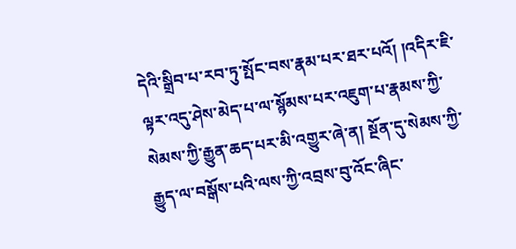དེའི་སྒྲིབ་པ་རབ་ཏུ་སྤོང་བས་རྣམ་པར་ཐར་པའོ། །འདིར་ཇི་ལྟར་འདུ་ཤེས་མེད་པ་ལ་སྙོམས་པར་འཇུག་པ་རྣམས་ཀྱི་སེམས་ཀྱི་རྒྱུན་ཆད་པར་མི་འགྱུར་ཞེ་ན། སྔོན་དུ་སེམས་ཀྱི་རྒྱུད་ལ་བསྒོས་པའི་ལས་ཀྱི་འབྲས་བུ་འོང་ཞིང་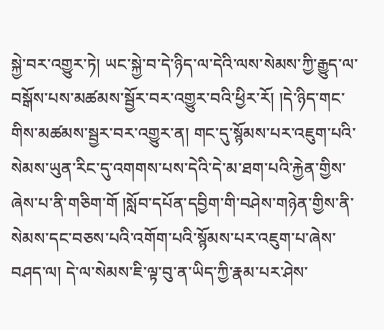སྐྱེ་བར་འགྱུར་ཏེ། ཡང་སྐྱེ་བ་དེ་ཉིད་ལ་དེའི་ལས་སེམས་ཀྱི་རྒྱུད་ལ་བསྒོས་པས་མཚམས་སྦྱོར་བར་འགྱུར་བའི་ཕྱིར་རོ། །དེ་ཉིད་གང་གིས་མཚམས་སྦྱར་བར་འགྱུར་ན། གང་དུ་སྙོམས་པར་འཇུག་པའི་སེམས་ཡུན་རིང་དུ་འགགས་པས་དེའི་དེ་མ་ཐག་པའི་རྐྱེན་གྱིས་ཞེས་པ་ནི་གཅིག་གོ །སློབ་དཔོན་དབྱིག་གི་བཤེས་གཉེན་གྱིས་ནི་སེམས་དང་བཅས་པའི་འགོག་པའི་སྙོམས་པར་འཇུག་པ་ཞེས་བཤད་ལ། དེ་ལ་སེམས་ཇི་ལྟ་བུ་ན་ཡིད་ཀྱི་རྣམ་པར་ཤེས་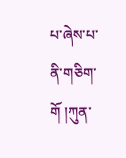པ་ཞེས་པ་ནི་གཅིག་གོ །ཀུན་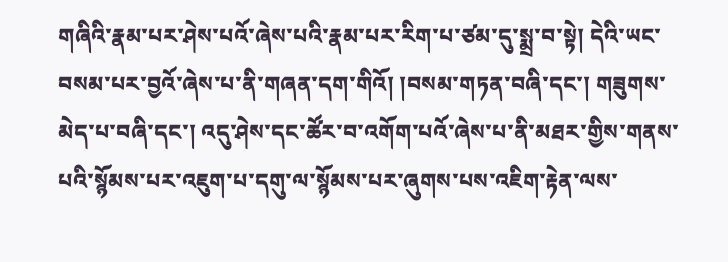གཞིའི་རྣམ་པར་ཤེས་པའོ་ཞེས་པའི་རྣམ་པར་རིག་པ་ཙམ་དུ་སྨྲ་བ་སྟེ། དེའི་ཡང་བསམ་པར་བྱའོ་ཞེས་པ་ནི་གཞན་དག་གིའོ། །བསམ་གཏན་བཞི་དང་། གཟུགས་མེད་པ་བཞི་དང་། འདུ་ཤེས་དང་ཚོར་བ་འགོག་པའོ་ཞེས་པ་ནི་མཐར་གྱིས་གནས་པའི་སྙོམས་པར་འཇུག་པ་དགུ་ལ་སྙོམས་པར་ཞུགས་པས་འཇིག་རྟེན་ལས་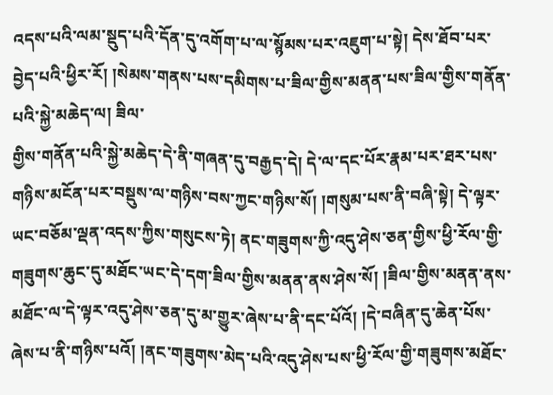འདས་པའི་ལམ་སྡུད་པའི་དོན་དུ་འགོག་པ་ལ་སྙོམས་པར་འཇུག་པ་སྟེ། དེས་ཐོབ་པར་བྱེད་པའི་ཕྱིར་རོ། །སེམས་གནས་པས་དམིགས་པ་ཟིལ་གྱིས་མནན་པས་ཟིལ་གྱིས་གནོན་པའི་སྐྱེ་མཆེད་ལ། ཟིལ་
གྱིས་གནོན་པའི་སྐྱེ་མཆེད་དེ་ནི་གཞན་དུ་བརྒྱད་དེ། དེ་ལ་དང་པོར་རྣམ་པར་ཐར་པས་གཉིས་མངོན་པར་བསྡུས་ལ་གཉིས་བས་ཀྱང་གཉིས་སོ། །གསུམ་པས་ནི་བཞི་སྟེ། དེ་ལྟར་ཡང་བཅོམ་ལྡན་འདས་ཀྱིས་གསུངས་ཏེ། ནང་གཟུགས་ཀྱི་འདུ་ཤེས་ཅན་གྱིས་ཕྱི་རོལ་གྱི་གཟུགས་ཆུང་དུ་མཐོང་ཡང་དེ་དག་ཟིལ་གྱིས་མནན་ནས་ཤེས་སོ། །ཟིལ་གྱིས་མནན་ནས་མཐོང་ལ་དེ་ལྟར་འདུ་ཤེས་ཅན་དུ་མ་གྱུར་ཞེས་པ་ནི་དང་པོའོ། །དེ་བཞིན་དུ་ཆེན་པོས་ཞེས་པ་ནི་གཉིས་པའོ། །ནང་གཟུགས་མེད་པའི་འདུ་ཤེས་པས་ཕྱི་རོལ་གྱི་གཟུགས་མཐོང་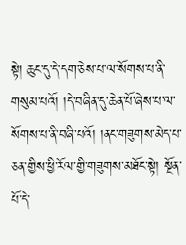སྟེ། ཆུང་དུ་དེ་དག་ཅེས་པ་ལ་སོགས་པ་ནི་གསུམ་པའོ། །དེ་བཞིན་དུ་ཆེན་པོ་ཞེས་པ་ལ་སོགས་པ་ནི་བཞི་པའོ། །ནང་གཟུགས་མེད་པ་ཅན་གྱིས་ཕྱི་རོལ་གྱི་གཟུགས་མཐོང་སྟེ། སྔོན་པོ་དེ་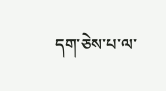དག་ཅེས་པ་ལ་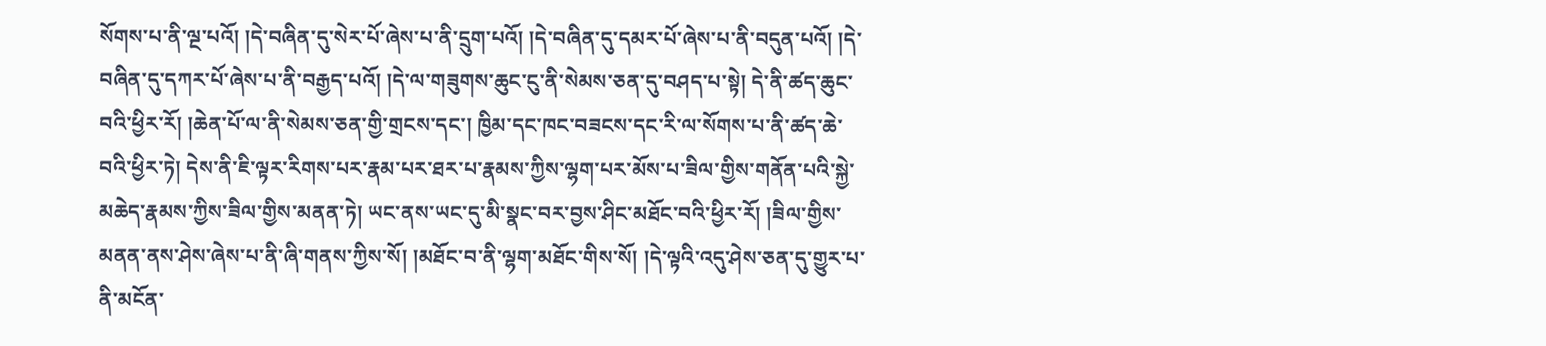སོགས་པ་ནི་ལྔ་པའོ། །དེ་བཞིན་དུ་སེར་པོ་ཞེས་པ་ནི་དྲུག་པའོ། །དེ་བཞིན་དུ་དམར་པོ་ཞེས་པ་ནི་བདུན་པའོ། །དེ་བཞིན་དུ་དཀར་པོ་ཞེས་པ་ནི་བརྒྱད་པའོ། །དེ་ལ་གཟུགས་ཆུང་ངུ་ནི་སེམས་ཅན་དུ་བཤད་པ་སྟེ། དེ་ནི་ཚད་ཆུང་བའི་ཕྱིར་རོ། །ཆེན་པོ་ལ་ནི་སེམས་ཅན་གྱི་གྲངས་དང་། ཁྱིམ་དང་ཁང་བཟངས་དང་རི་ལ་སོགས་པ་ནི་ཚད་ཆེ་བའི་ཕྱིར་ཏེ། དེས་ནི་ཇི་ལྟར་རིགས་པར་རྣམ་པར་ཐར་པ་རྣམས་ཀྱིས་ལྷག་པར་མོས་པ་ཟིལ་གྱིས་གནོན་པའི་སྐྱེ་མཆེད་རྣམས་ཀྱིས་ཟིལ་གྱིས་མནན་ཏེ། ཡང་ནས་ཡང་དུ་མི་སྣང་བར་བྱས་ཤིང་མཐོང་བའི་ཕྱིར་རོ། །ཟིལ་གྱིས་མནན་ནས་ཤེས་ཞེས་པ་ནི་ཞི་གནས་ཀྱིས་སོ། །མཐོང་བ་ནི་ལྷག་མཐོང་གིས་སོ། །དེ་ལྟའི་འདུ་ཤེས་ཅན་དུ་གྱུར་པ་ནི་མངོན་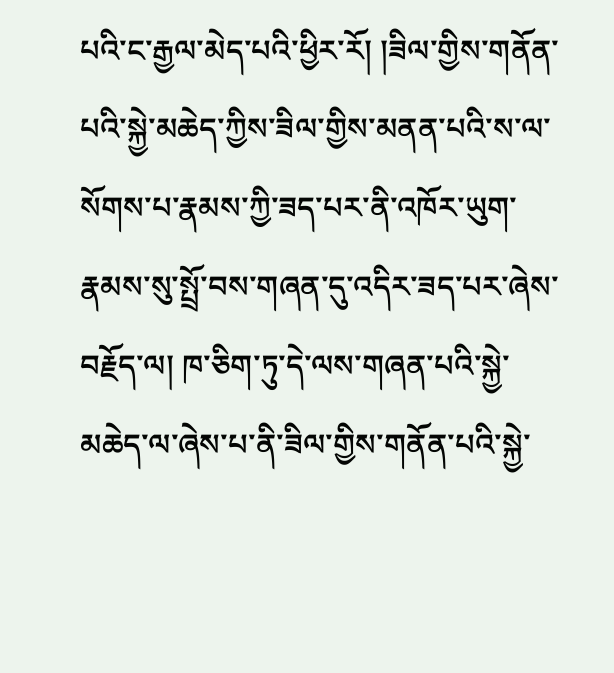པའི་ང་རྒྱལ་མེད་པའི་ཕྱིར་རོ། །ཟིལ་གྱིས་གནོན་པའི་སྐྱེ་མཆེད་ཀྱིས་ཟིལ་གྱིས་མནན་པའི་ས་ལ་སོགས་པ་རྣམས་ཀྱི་ཟད་པར་ནི་འཁོར་ཡུག་རྣམས་སུ་སྤྲོ་བས་གཞན་དུ་འདིར་ཟད་པར་ཞེས་བརྗོད་ལ། ཁ་ཅིག་ཏུ་དེ་ལས་གཞན་པའི་སྐྱེ་མཆེད་ལ་ཞེས་པ་ནི་ཟིལ་གྱིས་གནོན་པའི་སྐྱེ་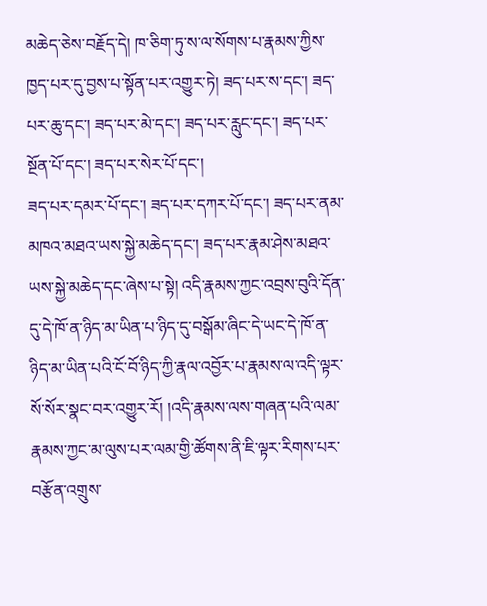མཆེད་ཅེས་བརྗོད་དེ། ཁ་ཅིག་ཏུ་ས་ལ་སོགས་པ་རྣམས་ཀྱིས་ཁྱད་པར་དུ་བྱས་པ་སྟོན་པར་འགྱུར་ཏེ། ཟད་པར་ས་དང་། ཟད་པར་ཆུ་དང་། ཟད་པར་མེ་དང་། ཟད་པར་རླུང་དང་། ཟད་པར་སྔོན་པོ་དང་། ཟད་པར་སེར་པོ་དང་།
ཟད་པར་དམར་པོ་དང་། ཟད་པར་དཀར་པོ་དང་། ཟད་པར་ནམ་མཁའ་མཐའ་ཡས་སྐྱེ་མཆེད་དང་། ཟད་པར་རྣམ་ཤེས་མཐའ་ཡས་སྐྱེ་མཆེད་དང་ཞེས་པ་སྟེ། འདི་རྣམས་ཀྱང་འབྲས་བུའི་དོན་དུ་དེ་ཁོ་ན་ཉིད་མ་ཡིན་པ་ཉིད་དུ་བསྒོམ་ཞིང་དེ་ཡང་དེ་ཁོ་ན་ཉིད་མ་ཡིན་པའི་ངོ་བོ་ཉིད་ཀྱི་རྣལ་འབྱོར་པ་རྣམས་ལ་འདི་ལྟར་སོ་སོར་སྣང་བར་འགྱུར་རོ། །འདི་རྣམས་ལས་གཞན་པའི་ལམ་རྣམས་ཀྱང་མ་ལུས་པར་ལམ་གྱི་ཚོགས་ནི་ཇི་ལྟར་རིགས་པར་བརྩོན་འགྲུས་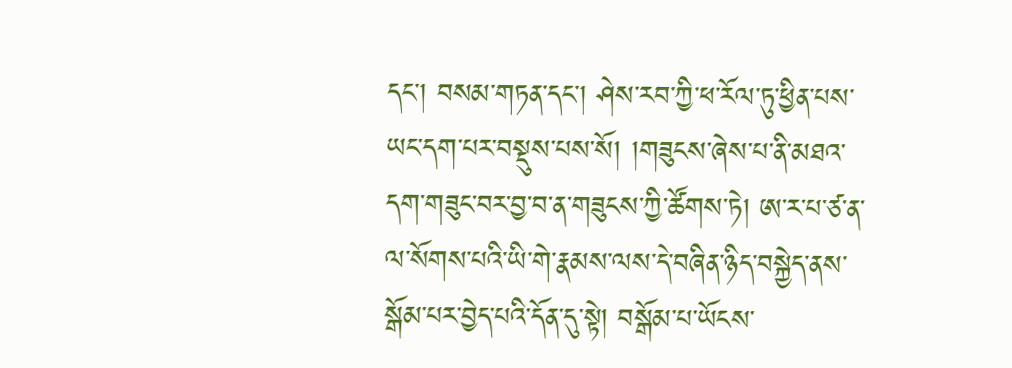དང་། བསམ་གཏན་དང་། ཤེས་རབ་ཀྱི་ཕ་རོལ་ཏུ་ཕྱིན་པས་ཡང་དག་པར་བསྡུས་པས་སོ། །གཟུངས་ཞེས་པ་ནི་མཐའ་དག་གཟུང་བར་བྱ་བ་ན་གཟུངས་ཀྱི་ཚོགས་ཏེ། ཨ་ར་པ་ཙ་ན་ལ་སོགས་པའི་ཡི་གེ་རྣམས་ལས་དེ་བཞིན་ཉིད་བསྐྱེད་ནས་སྒོམ་པར་བྱེད་པའི་དོན་དུ་སྟེ། བསྒོམ་པ་ཡོངས་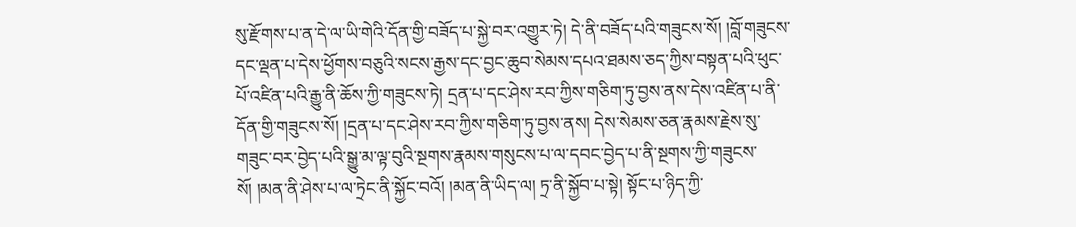སུ་རྫོགས་པ་ན་དེ་ལ་ཡི་གེའི་དོན་གྱི་བཟོད་པ་སྐྱེ་བར་འགྱུར་ཏེ། དེ་ནི་བཟོད་པའི་གཟུངས་སོ། །བློ་གཟུངས་དང་ལྡན་པ་དེས་ཕྱོགས་བཅུའི་སངས་རྒྱས་དང་བྱང་ཆུབ་སེམས་དཔའ་ཐམས་ཅད་ཀྱིས་བསྟན་པའི་ཕུང་པོ་འཛིན་པའི་རྒྱུ་ནི་ཆོས་ཀྱི་གཟུངས་ཏེ། དྲན་པ་དང་ཤེས་རབ་ཀྱིས་གཅིག་ཏུ་བྱས་ནས་དེས་འཛིན་པ་ནི་དོན་གྱི་གཟུངས་སོ། །དྲན་པ་དང་ཤེས་རབ་ཀྱིས་གཅིག་ཏུ་བྱས་ནས། དེས་སེམས་ཅན་རྣམས་རྗེས་སུ་གཟུང་བར་བྱེད་པའི་སྒྱུ་མ་ལྟ་བུའི་སྔགས་རྣམས་གསུངས་པ་ལ་དབང་བྱེད་པ་ནི་སྔགས་ཀྱི་གཟུངས་སོ། །མན་ནི་ཤེས་པ་ལ་ཏྲེང་ནི་སྐྱོང་བའོ། །མན་ནི་ཡིད་ལ། ཏྲ་ནི་སྐྱོབ་པ་སྟེ། སྟོང་པ་ཉིད་ཀྱི་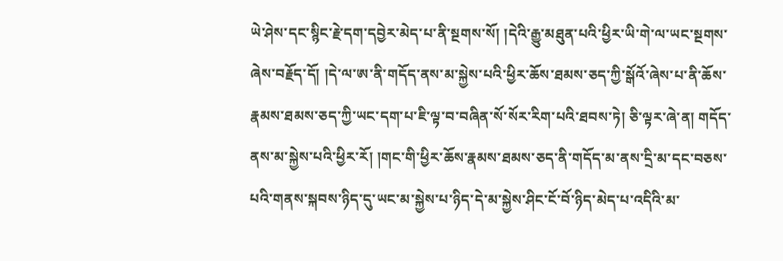ཡེ་ཤེས་དང་སྙིང་རྗེ་དག་དབྱེར་མེད་པ་ནི་སྔགས་སོ། །དེའི་རྒྱུ་མཐུན་པའི་ཕྱིར་ཡི་གེ་ལ་ཡང་སྔགས་ཞེས་བརྗོད་དོ། །དེ་ལ་ཨ་ནི་གདོད་ནས་མ་སྐྱེས་པའི་ཕྱིར་ཆོས་ཐམས་ཅད་ཀྱི་སྒོའོ་ཞེས་པ་ནི་ཆོས་རྣམས་ཐམས་ཅད་ཀྱི་ཡང་དག་པ་ཇི་ལྟ་བ་བཞིན་སོ་སོར་རིག་པའི་ཐབས་ཏེ། ཅི་ལྟར་ཞེ་ན། གདོད་ནས་མ་སྐྱེས་པའི་ཕྱིར་རོ། །གང་གི་ཕྱིར་ཆོས་རྣམས་ཐམས་ཅད་ནི་གདོད་མ་ནས་དྲི་མ་དང་བཅས་པའི་གནས་སྐབས་ཉིད་དུ་ཡང་མ་སྐྱེས་པ་ཉིད་དེ་མ་སྐྱེས་ཤིང་ངོ་བོ་ཉིད་མེད་པ་འདིའི་མ་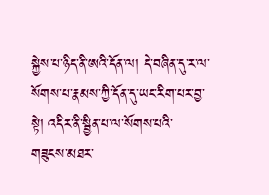སྐྱེས་པ་ཉིད་ནི་ཨའི་དོན་ལ། དེ་བཞིན་དུ་ར་ལ་སོགས་པ་རྣམས་ཀྱི་དོན་དུ་ཡང་རིག་པར་བྱ་སྟེ། འདིར་ནི་སྦྱིན་པ་ལ་སོགས་པའི་
གཟུངས་མཐར་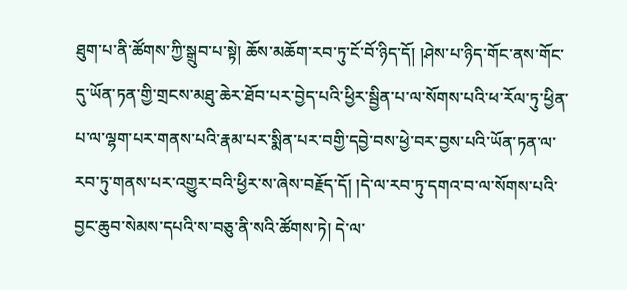ཐུག་པ་ནི་ཚོགས་ཀྱི་སྒྲུབ་པ་སྟེ། ཆོས་མཆོག་རབ་ཏུ་ངོ་བོ་ཉིད་དོ། །ཤེས་པ་ཉིད་གོང་ནས་གོང་དུ་ཡོན་ཏན་གྱི་གྲངས་མཐུ་ཆེར་ཐོབ་པར་བྱེད་པའི་ཕྱིར་སྦྱིན་པ་ལ་སོགས་པའི་ཕ་རོལ་ཏུ་ཕྱིན་པ་ལ་ལྷག་པར་གནས་པའི་རྣམ་པར་སྨིན་པར་བགྱི་དབྱེ་བས་ཕྱེ་བར་བྱས་པའི་ཡོན་ཏན་ལ་རབ་ཏུ་གནས་པར་འགྱུར་བའི་ཕྱིར་ས་ཞེས་བརྗོད་དོ། །དེ་ལ་རབ་ཏུ་དགའ་བ་ལ་སོགས་པའི་བྱང་ཆུབ་སེམས་དཔའི་ས་བཅུ་ནི་སའི་ཚོགས་ཏེ། དེ་ལ་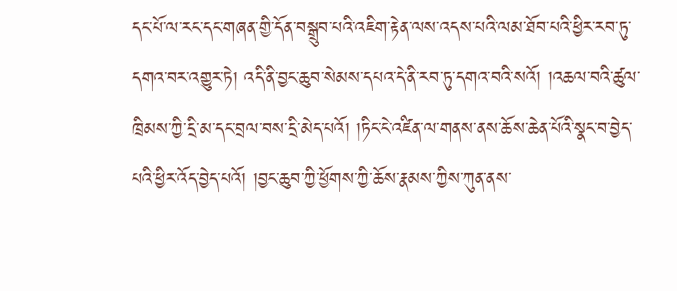དང་པོ་ལ་རང་དང་གཞན་གྱི་དོན་བསྒྲུབ་པའི་འཇིག་རྟེན་ལས་འདས་པའི་ལམ་ཐོབ་པའི་ཕྱིར་རབ་ཏུ་དགའ་བར་འགྱུར་ཏེ། འདི་ནི་བྱང་ཆུབ་སེམས་དཔའ་དེ་ནི་རབ་ཏུ་དགའ་བའི་སའོ། །འཆལ་བའི་ཚུལ་ཁྲིམས་ཀྱི་དྲི་མ་དང་བྲལ་བས་དྲི་མེད་པའོ། །ཏིང་ངེ་འཛིན་ལ་གནས་ནས་ཆོས་ཆེན་པོའི་སྣང་བ་བྱེད་པའི་ཕྱིར་འོད་བྱེད་པའོ། །བྱང་ཆུབ་ཀྱི་ཕྱོགས་ཀྱི་ཆོས་རྣམས་ཀྱིས་ཀུན་ནས་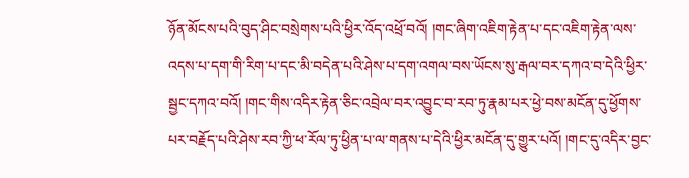ཉོན་མོངས་པའི་བུད་ཤིང་བསྲེགས་པའི་ཕྱིར་འོད་འཕྲོ་བའོ། །གང་ཞིག་འཇིག་རྟེན་པ་དང་འཇིག་རྟེན་ལས་འདས་པ་དག་གི་རིག་པ་དང་མི་བདེན་པའི་ཤེས་པ་དག་འགལ་བས་ཡོངས་སུ་རྒལ་བར་དཀའ་བ་དེའི་ཕྱིར་སྦྱང་དཀའ་བའོ། །གང་གིས་འདིར་རྟེན་ཅིང་འབྲེལ་བར་འབྱུང་བ་རབ་ཏུ་རྣམ་པར་ཕྱེ་བས་མངོན་དུ་ཕྱོགས་པར་བརྗོད་པའི་ཤེས་རབ་ཀྱི་ཕ་རོལ་ཏུ་ཕྱིན་པ་ལ་གནས་པ་དེའི་ཕྱིར་མངོན་དུ་གྱུར་པའོ། །གང་དུ་འདིར་བྱང་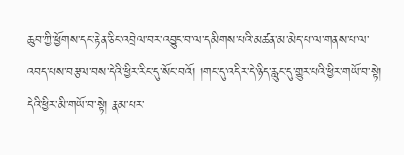ཆུབ་ཀྱི་ཕྱོགས་དང་རྟེན་ཅིང་འབྲེལ་བར་འབྱུང་བ་ལ་དམིགས་པའི་མཚན་མ་མེད་པ་ལ་གནས་པ་ལ་འབད་པས་བརྩལ་བས་དེའི་ཕྱིར་རིང་དུ་སོང་བའོ། །གང་དུ་འདིར་དེ་ཉིད་རླུང་དུ་གྱུར་པའི་ཕྱིར་གཡོ་བ་སྟེ། དེའི་ཕྱིར་མི་གཡོ་བ་སྟེ། རྣམ་པར་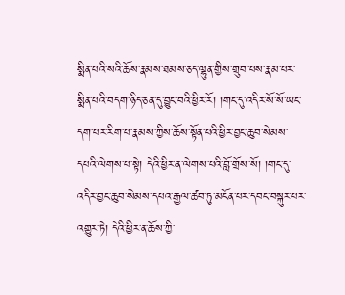སྨིན་པའི་སའི་ཆོས་རྣམས་ཐམས་ཅད་ལྷུན་གྱིས་གྲུབ་པས་རྣམ་པར་སྨིན་པའི་བདག་ཉིད་ཅན་དུ་བྱུང་བའི་ཕྱིར་རོ། །གང་དུ་འདིར་སོ་སོ་ཡང་དག་པར་རིག་པ་རྣམས་ཀྱིས་ཆོས་སྟོན་པའི་ཕྱིར་བྱང་ཆུབ་སེམས་དཔའི་ལེགས་པ་སྟེ། དེའི་ཕྱིར་ན་ལེགས་པའི་བློ་གྲོས་སོ། །གང་དུ་འདིར་བྱང་ཆུབ་སེམས་དཔའ་རྒྱལ་ཚབ་ཏུ་མངོན་པར་དབང་བསྐུར་པར་འགྱུར་ཏེ། དེའི་ཕྱིར་ན་ཆོས་ཀྱི་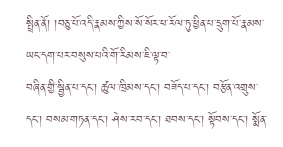སྤྲིན་ནོ། །བཅུ་པོ་འདི་རྣམས་ཀྱིས་སོ་སོར་ཕ་རོལ་ཏུ་ཕྱིན་པ་དྲུག་པོ་རྣམས་ཡང་དག་པར་བསུས་པའི་གོ་རིམས་ཇི་ལྟ་བ་
བཞིན་གྱི་སྦྱིན་པ་དང་། ཚུལ་ཁྲིམས་དང་། བཟོད་པ་དང་། བརྩོན་འགྲུས་དང་། བསམ་གཏན་དང་། ཤེས་རབ་དང་། ཐབས་དང་། སྟོབས་དང་། སྨོན་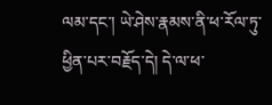ལམ་དང་། ཡེ་ཤེས་རྣམས་ནི་ཕ་རོལ་ཏུ་ཕྱིན་པར་བརྗོད་དེ། དེ་ལ་ཕ་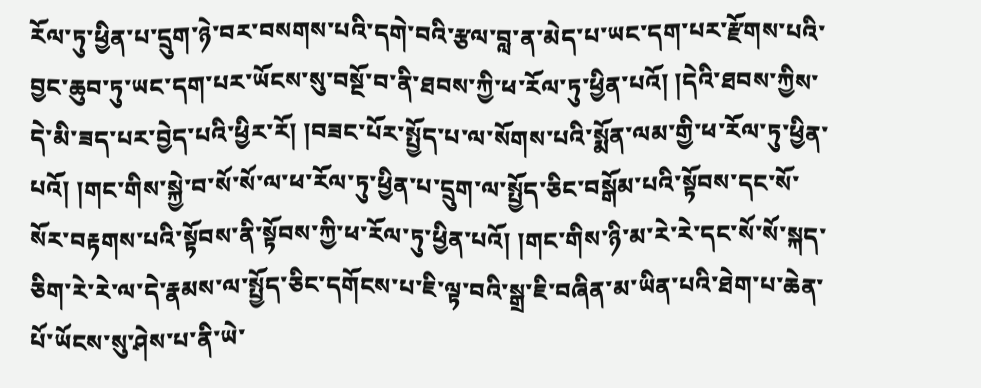རོལ་ཏུ་ཕྱིན་པ་དྲུག་ཉེ་བར་བསགས་པའི་དགེ་བའི་རྩལ་བླ་ན་མེད་པ་ཡང་དག་པར་རྫོགས་པའི་བྱང་ཆུབ་ཏུ་ཡང་དག་པར་ཡོངས་སུ་བསྔོ་བ་ནི་ཐབས་ཀྱི་ཕ་རོལ་ཏུ་ཕྱིན་པའོ། །དེའི་ཐབས་ཀྱིས་དེ་མི་ཟད་པར་བྱེད་པའི་ཕྱིར་རོ། །བཟང་པོར་སྤྱོད་པ་ལ་སོགས་པའི་སྨོན་ལམ་གྱི་ཕ་རོལ་ཏུ་ཕྱིན་པའོ། །གང་གིས་སྐྱེ་བ་སོ་སོ་ལ་ཕ་རོལ་ཏུ་ཕྱིན་པ་དྲུག་ལ་སྤྱོད་ཅིང་བསྒོམ་པའི་སྟོབས་དང་སོ་སོར་བརྟགས་པའི་སྟོབས་ནི་སྟོབས་ཀྱི་ཕ་རོལ་ཏུ་ཕྱིན་པའོ། །གང་གིས་ཉི་མ་རེ་རེ་དང་སོ་སོ་སྐད་ཅིག་རེ་རེ་ལ་དེ་རྣམས་ལ་སྤྱོད་ཅིང་དགོངས་པ་ཇི་ལྟ་བའི་སྒྲ་ཇི་བཞིན་མ་ཡིན་པའི་ཐེག་པ་ཆེན་པོ་ཡོངས་སུ་ཤེས་པ་ནི་ཡེ་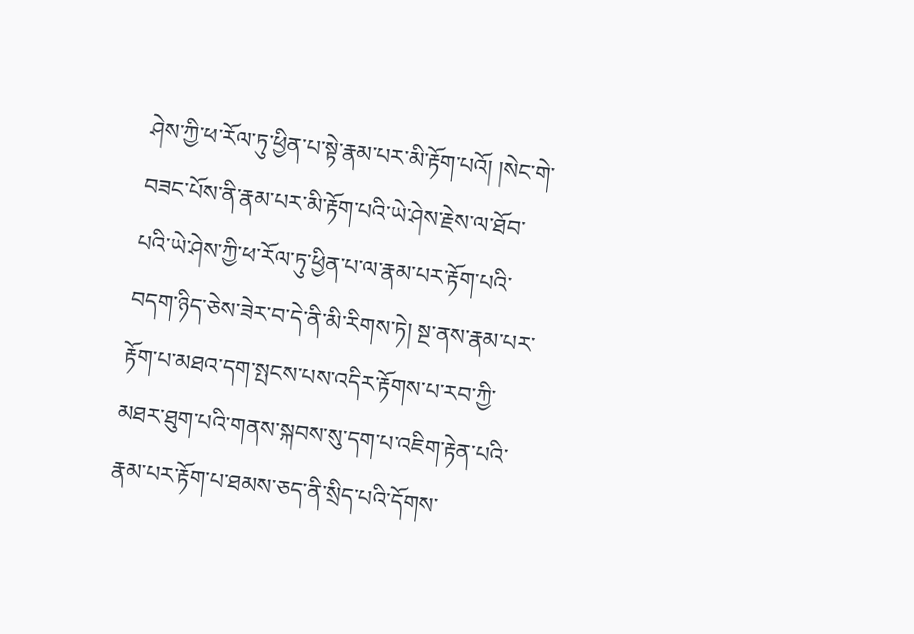ཤེས་ཀྱི་ཕ་རོལ་ཏུ་ཕྱིན་པ་སྟེ་རྣམ་པར་མི་རྟོག་པའོ། །སེང་གེ་བཟང་པོས་ནི་རྣམ་པར་མི་རྟོག་པའི་ཡེ་ཤེས་རྗེས་ལ་ཐོབ་པའི་ཡེ་ཤེས་ཀྱི་ཕ་རོལ་ཏུ་ཕྱིན་པ་ལ་རྣམ་པར་རྟོག་པའི་བདག་ཉིད་ཅེས་ཟེར་བ་དེ་ནི་མི་རིགས་ཏེ། སྔ་ནས་རྣམ་པར་རྟོག་པ་མཐའ་དག་སྤངས་པས་འདིར་རྟོགས་པ་རབ་ཀྱི་མཐར་ཐུག་པའི་གནས་སྐབས་སུ་དག་པ་འཇིག་རྟེན་པའི་རྣམ་པར་རྟོག་པ་ཐམས་ཅད་ནི་སྲིད་པའི་དོགས་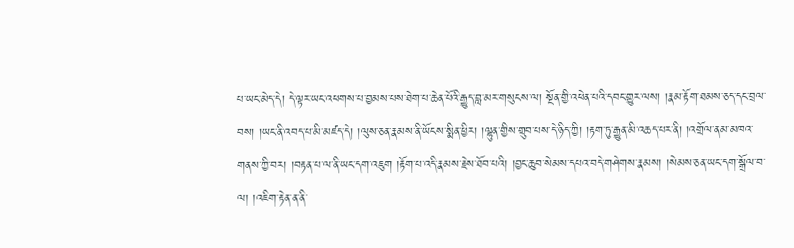པ་ཡང་མེད་དེ། དེ་ལྟར་ཡང་འཕགས་པ་བྱམས་པས་ཐེག་པ་ཆེན་པོའི་རྒྱུད་བླ་མར་གསུངས་ལ། སྔོན་གྱི་འཕེན་པའི་དབང་གྱུར་ལས། །རྣམ་རྟོག་ཐམས་ཅད་དང་བྲལ་བས། །ཡང་ནི་འབད་པ་མི་མཛད་དེ། །ལུས་ཅན་རྣམས་ནི་ཡོངས་སྨིན་ཕྱིར། །ལྷུན་གྱིས་གྲུབ་པས་དེ་ཉིད་ཀྱི། །རྟག་ཏུ་རྒྱུན་མི་འཆད་པར་ནི། །འགྲོལ་ནམ་མཁའ་གནས་ཀྱི་བར། །བརྟན་པ་ལ་ནི་ཡང་དག་འཇུག །རྟོག་པ་འདི་རྣམས་རྗེས་ཐོབ་པའི། །བྱང་ཆུབ་སེམས་དཔའ་བདེ་གཤེགས་རྣམས། །སེམས་ཅན་ཡང་དག་སྒྲོལ་བ་ལ། །འཇིག་རྟེན་ན་ནི་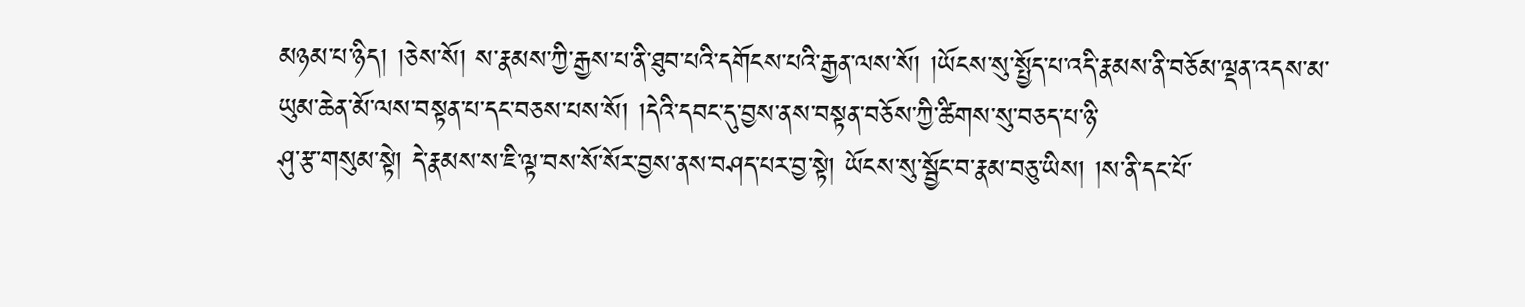མཉམ་པ་ཉིད། །ཅེས་སོ། ས་རྣམས་ཀྱི་རྒྱས་པ་ནི་ཐུབ་པའི་དགོངས་པའི་རྒྱན་ལས་སོ། །ཡོངས་སུ་སྤྱོད་པ་འདི་རྣམས་ནི་བཅོམ་ལྡན་འདས་མ་ཡུམ་ཆེན་མོ་ལས་བསྟན་པ་དང་བཅས་པས་སོ། །དེའི་དབང་དུ་བྱས་ནས་བསྟན་བཅོས་ཀྱི་ཚིགས་སུ་བཅད་པ་ཉི་
ཤུ་རྩ་གསུམ་སྟེ། དེ་རྣམས་ས་ཇི་ལྟ་བས་སོ་སོར་བྱས་ནས་བཤད་པར་བྱ་སྟེ། ཡོངས་སུ་སྦྱོང་བ་རྣམ་བཅུ་ཡིས། །ས་ནི་དང་པོ་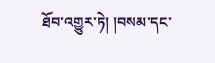ཐོབ་འགྱུར་ཏེ། །བསམ་དང་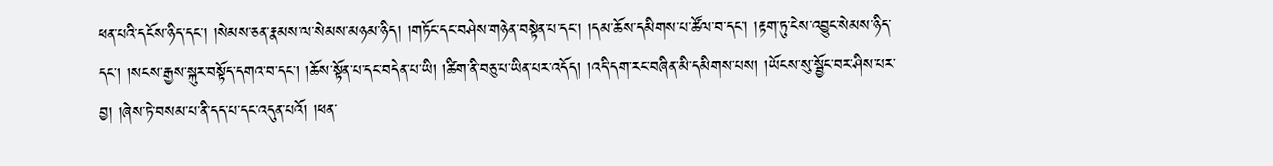ཕན་པའི་དངོས་ཉིད་དང་། །སེམས་ཅན་རྣམས་ལ་སེམས་མཉམ་ཉིད། །གཏོང་དང་བཤེས་གཉེན་བསྟེན་པ་དང་། །དམ་ཆོས་དམིགས་པ་ཚོལ་བ་དང་། །རྟག་ཏུ་ངེས་འབྱུང་སེམས་ཉིད་དང་། །སངས་རྒྱས་སྐུར་བསྟོད་དགའ་བ་དང་། །ཆོས་སྟོན་པ་དང་བདེན་པ་ཡི། །ཚིག་ནི་བཅུ་པ་ཡིན་པར་འདོད། །འདི་དག་རང་བཞིན་མི་དམིགས་པས། །ཡོངས་སུ་སྦྱོང་བར་ཤིས་པར་བྱ། །ཞེས་ཏེ་བསམ་པ་ནི་དད་པ་དང་འདུན་པའོ། །ཕན་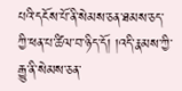པའི་དངོས་པོ་ནི་སེམས་ཅན་ཐམས་ཅད་ཀྱི་ཕན་པ་ཚིལ་བ་ཉིད་དོ། །འདི་རྣམས་ཀྱི་རྒྱུ་ནི་སེམས་ཅན་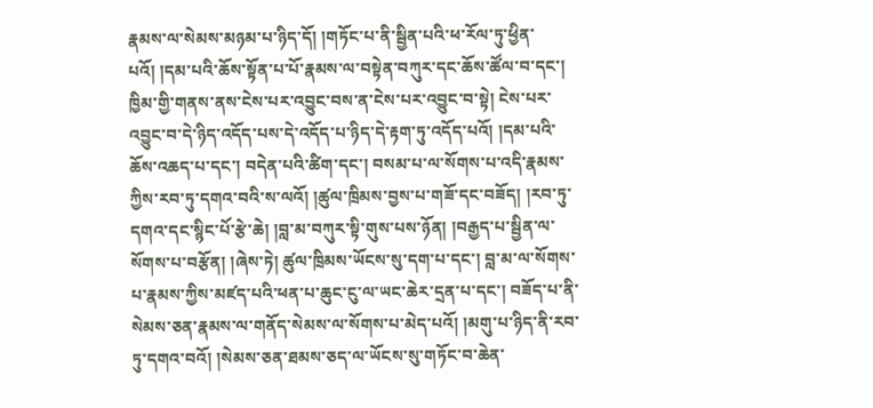རྣམས་ལ་སེམས་མཉམ་པ་ཉིད་དོ། །གཏོང་པ་ནི་སྦྱིན་པའི་ཕ་རོལ་ཏུ་ཕྱིན་པའོ། །དམ་པའི་ཆོས་སྟོན་པ་པོ་རྣམས་ལ་བསྟེན་བཀུར་དང་ཆོས་ཚོལ་བ་དང་། ཁྱིམ་གྱི་གནས་ནས་ངེས་པར་འབྱུང་བས་ན་ངེས་པར་འབྱུང་བ་སྟེ། ངེས་པར་འབྱུང་བ་དེ་ཉིད་འདོད་པས་དེ་འདོད་པ་ཉིད་དེ་རྟག་ཏུ་འདོད་པའོ། །དམ་པའི་ཆོས་འཆད་པ་དང་། བདེན་པའི་ཚིག་དང་། བསམ་པ་ལ་སོགས་པ་འདི་རྣམས་ཀྱིས་རབ་ཏུ་དགའ་བའི་ས་ལའོ། །ཚུལ་ཁྲིམས་བྱས་པ་གཟོ་དང་བཟོད། །རབ་ཏུ་དགའ་དང་སྙིང་པོ་རྩེ་ཆེ། །བླ་མ་བཀུར་སྟི་གུས་པས་ཉོན། །བརྒྱད་པ་སྦྱིན་ལ་སོགས་པ་བརྩོན། །ཞེས་ཏེ། ཚུལ་ཁྲིམས་ཡོངས་སུ་དག་པ་དང་། བླ་མ་ལ་སོགས་པ་རྣམས་ཀྱིས་མཛད་པའི་ཕན་པ་ཆུང་ངུ་ལ་ཡང་ཆེར་དྲན་པ་དང་། བཟོད་པ་ནི་སེམས་ཅན་རྣམས་ལ་གནོད་སེམས་ལ་སོགས་པ་མེད་པའོ། །མགུ་པ་ཉིད་ནི་རབ་ཏུ་དགའ་བའོ། །སེམས་ཅན་ཐམས་ཅད་ལ་ཡོངས་སུ་གཏོང་བ་ཆེན་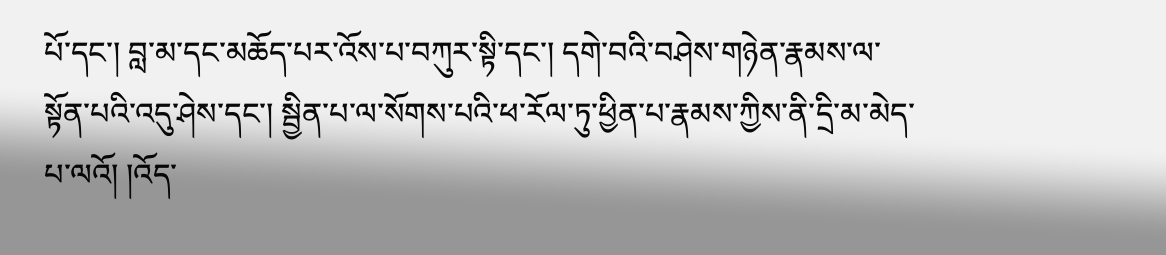པོ་དང་། བླ་མ་དང་མཆོད་པར་འོས་པ་བཀུར་སྟི་དང་། དགེ་བའི་བཤེས་གཉེན་རྣམས་ལ་སྟོན་པའི་འདུ་ཤེས་དང་། སྦྱིན་པ་ལ་སོགས་པའི་ཕ་རོལ་ཏུ་ཕྱིན་པ་རྣམས་ཀྱིས་ནི་དྲི་མ་མེད་པ་ལའོ། །འོད་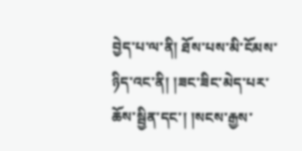བྱེད་པ་ལ་ནི། ཐོས་པས་མི་ངོམས་ཉིད་འང་ནི། །ཟང་ཟིང་མེད་པར་ཆོས་སྦྱིན་དང་། །སངས་རྒྱས་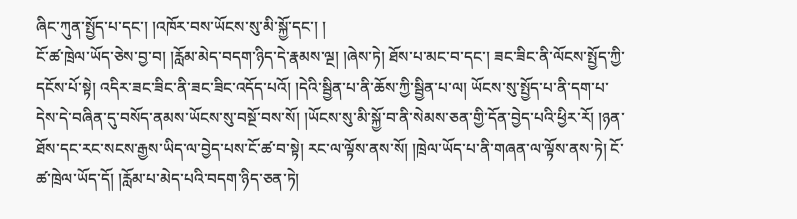ཞིང་ཀུན་སྤྱོད་པ་དང་། །འཁོར་བས་ཡོངས་སུ་མི་སྐྱོ་དང་། །
ངོ་ཚ་ཁྲེལ་ཡོད་ཅེས་བྱ་བ། །རློམ་མེད་བདག་ཉིད་དེ་རྣམས་ལྔ། །ཞེས་ཏེ། ཐོས་པ་མང་བ་དང་། ཟང་ཟིང་ནི་ལོངས་སྤྱོད་ཀྱི་དངོས་པོ་སྟེ། འདིར་ཟང་ཟིང་ནི་ཟང་ཟིང་འདོད་པའོ། །དེའི་སྦྱིན་པ་ནི་ཆོས་ཀྱི་སྦྱིན་པ་ལ། ཡོངས་སུ་སྤྱོད་པ་ནི་དག་པ་དེས་དེ་བཞིན་དུ་བསོད་ནམས་ཡོངས་སུ་བསྔོ་བས་སོ། །ཡོངས་སུ་མི་སྐྱོ་བ་ནི་སེམས་ཅན་གྱི་དོན་བྱེད་པའི་ཕྱིར་རོ། །ཉན་ཐོས་དང་རང་སངས་རྒྱས་ཡིད་ལ་བྱེད་པས་ངོ་ཚ་བ་སྟེ། རང་ལ་ལྟོས་ནས་སོ། །ཁྲེལ་ཡོད་པ་ནི་གཞན་ལ་ལྟོས་ནས་ཏེ། ངོ་ཚ་ཁྲེལ་ཡོད་དོ། །རློམ་པ་མེད་པའི་བདག་ཉིད་ཅན་ཏེ།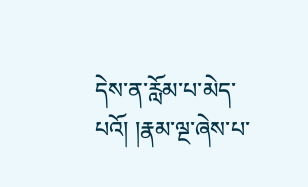དེས་ན་རློམ་པ་མེད་པའོ། །རྣམ་ལྔ་ཞེས་པ་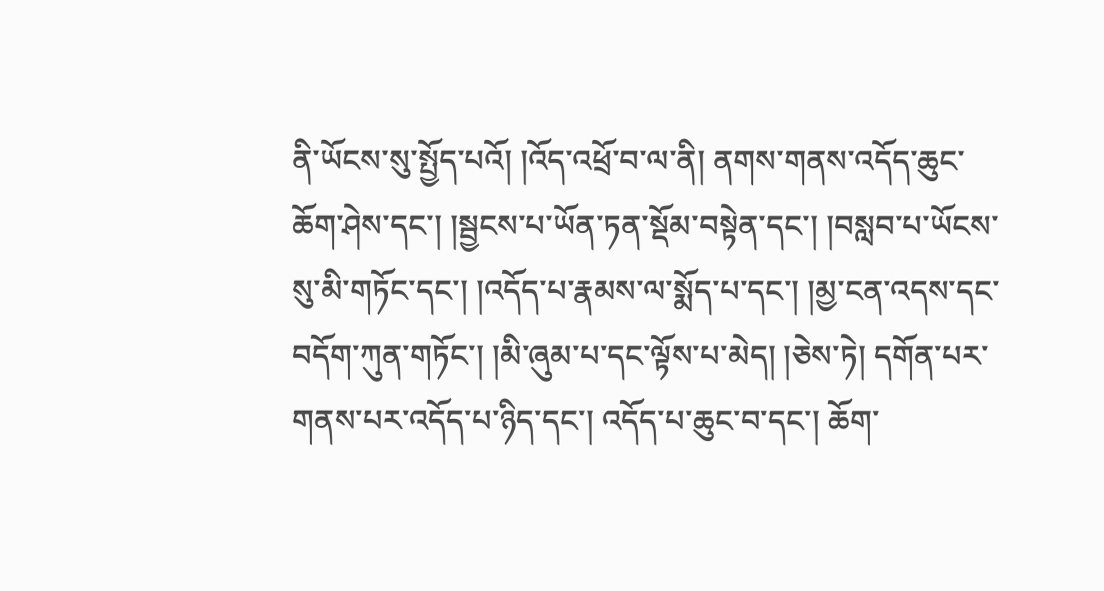ནི་ཡོངས་སུ་སྤྱོད་པའོ། །འོད་འཕྲོ་བ་ལ་ནི། ནགས་གནས་འདོད་ཆུང་ཆོག་ཤེས་དང་། །སྦྱངས་པ་ཡོན་ཏན་སྡོམ་བསྟེན་དང་། །བསླབ་པ་ཡོངས་སུ་མི་གཏོང་དང་། །འདོད་པ་རྣམས་ལ་སྨོད་པ་དང་། །མྱ་ངན་འདས་དང་བདོག་ཀུན་གཏོང་། །མི་ཞུམ་པ་དང་ལྟོས་པ་མེད། །ཅེས་ཏེ། དགོན་པར་གནས་པར་འདོད་པ་ཉིད་དང་། འདོད་པ་ཆུང་བ་དང་། ཆོག་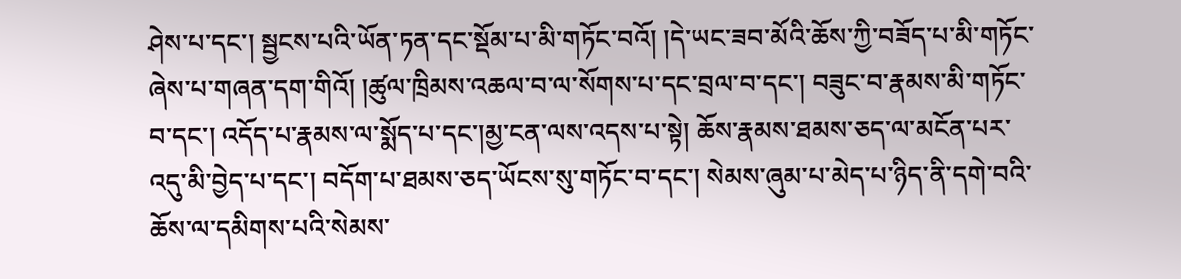ཤེས་པ་དང་། སྦྱངས་པའི་ཡོན་ཏན་དང་སྡོམ་པ་མི་གཏོང་བའོ། །དེ་ཡང་ཟབ་མོའི་ཆོས་ཀྱི་བཟོད་པ་མི་གཏོང་ཞེས་པ་གཞན་དག་གིའོ། །ཚུལ་ཁྲིམས་འཆལ་བ་ལ་སོགས་པ་དང་བྲལ་བ་དང་། བཟུང་བ་རྣམས་མི་གཏོང་བ་དང་། འདོད་པ་རྣམས་ལ་སྨོད་པ་དང་།མྱ་ངན་ལས་འདས་པ་སྟེ། ཆོས་རྣམས་ཐམས་ཅད་ལ་མངོན་པར་འདུ་མི་བྱེད་པ་དང་། བདོག་པ་ཐམས་ཅད་ཡོངས་སུ་གཏོང་བ་དང་། སེམས་ཞུམ་པ་མེད་པ་ཉིད་ནི་དགེ་བའི་ཆོས་ལ་དམིགས་པའི་སེམས་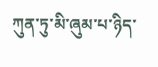ཀུན་ཏུ་མི་ཞུམ་པ་ཉིད་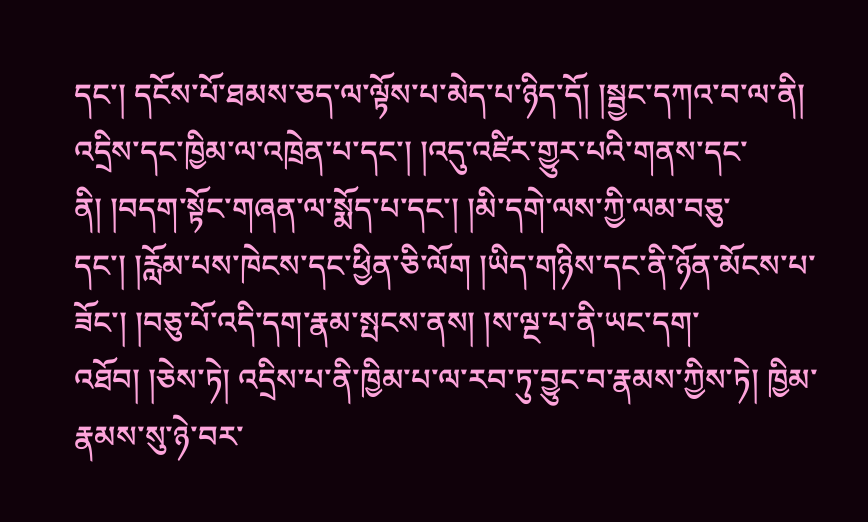དང་། དངོས་པོ་ཐམས་ཅད་ལ་ལྟོས་པ་མེད་པ་ཉིད་དོ། །སྦྱང་དཀའ་བ་ལ་ནི། འདྲིས་དང་ཁྱིམ་ལ་འཁྲེན་པ་དང་། །འདུ་འཛིར་གྱུར་པའི་གནས་དང་ནི། །བདག་སྟོང་གཞན་ལ་སྨོད་པ་དང་། །མི་དགེ་ལས་ཀྱི་ལམ་བཅུ་དང་། །རློམ་པས་ཁེངས་དང་ཕྱིན་ཅི་ལོག །ཡིད་གཉིས་དང་ནི་ཉོན་མོངས་པ་ཟོང་། །བཅུ་པོ་འདི་དག་རྣམ་སྤངས་ནས། །ས་ལྔ་པ་ནི་ཡང་དག་འཐོབ། །ཅེས་ཏེ། འདྲིས་པ་ནི་ཁྱིམ་པ་ལ་རབ་ཏུ་བྱུང་བ་རྣམས་ཀྱིས་ཏེ། ཁྱིམ་རྣམས་སུ་ཉེ་བར་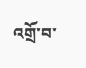འགྲོ་བ་